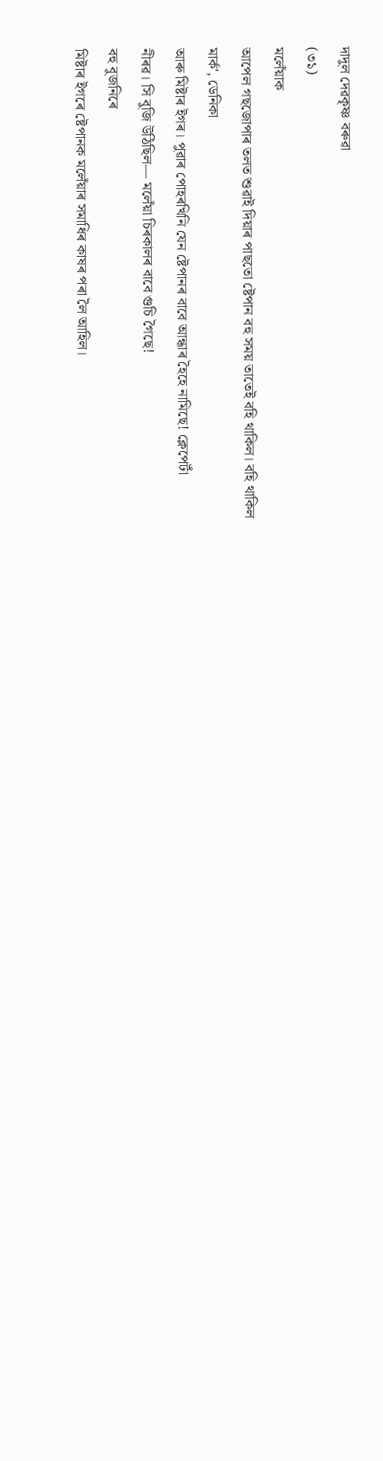দাদুল দেৱকৃষ্ণ বৰুৱা
(৩১)
মলেঁয়াক
আপেল গছজোপাৰ তলত শুৱাই দিয়াৰ পাছতো ষ্টেপান বহু সময় তাতেই বহি থাকিল। বহি থাকিল
মাৰ্ক', ডেনিকা
আৰু মিষ্টাৰ ইগৰ। পুৱাৰ পোহৰখিনি যেন ষ্টেপানৰ বাবে আন্ধাৰ হৈহে নামিছে! ক্লেপেটাঁ
নীৰৱ। সি বুজি উঠিছিল— মলেঁয়া চিৰকালৰ বাবে গুচি গৈছে!
বহু বুজনিৰে
মিষ্টাৰ ইগৰে ষ্টেপানক মলেঁয়াৰ সমাধিৰ কাষৰ পৰা লৈ আহিল।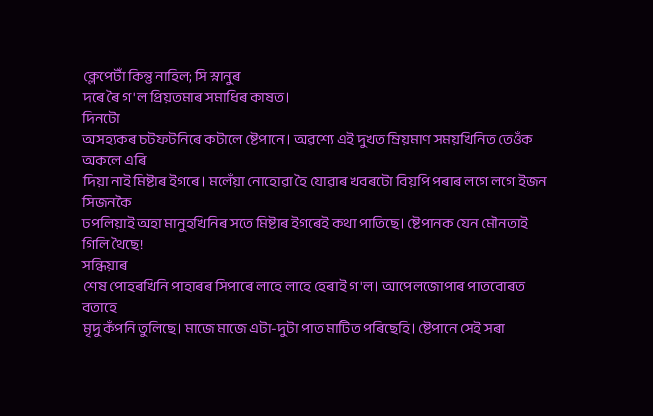ক্লেপেটাঁ কিন্তু নাহিল; সি স্নানুৰ
দৰে ৰৈ গ'ল প্ৰিয়তমাৰ সমাধিৰ কাষত।
দিনটো
অসহ্যকৰ চটফটনিৰে কটালে ষ্টেপানে। অৱশ্যে এই দুখত ম্ৰিয়মাণ সময়খিনিত তেওঁক অকলে এৰি
দিয়া নাই মিষ্টাৰ ইগৰে। মলেঁয়া নোহোৱা হৈ যোৱাৰ খবৰটো বিয়পি পৰাৰ লগে লগে ইজন সিজনকৈ
ঢপলিয়াই অহা মানুহখিনিৰ সতে মিষ্টাৰ ইগৰেই কথা পাতিছে। ষ্টেপানক যেন মৌনতাই গিলি থৈছে!
সন্ধিয়াৰ
শেষ পোহৰখিনি পাহাৰৰ সিপাৰে লাহে লাহে হেৰাই গ'ল। আপেলজোপাৰ পাতবোৰত বতাহে
মৃদু কঁপনি তুলিছে। মাজে মাজে এটা-দুটা পাত মাটিত পৰিছেহি। ষ্টেপানে সেই সৰা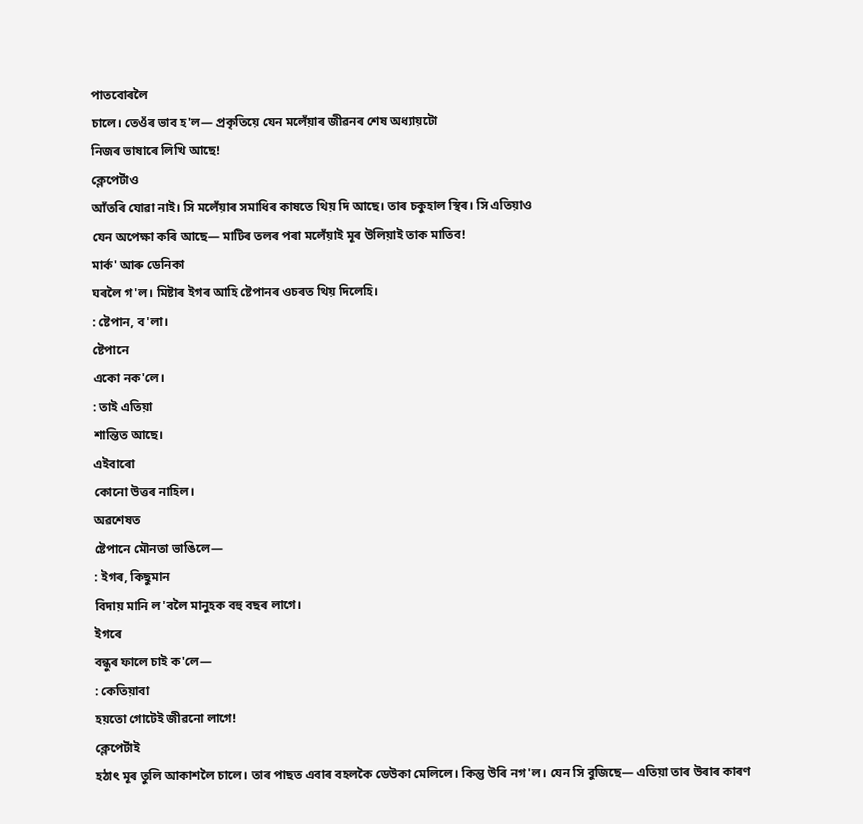পাতবোৰলৈ
চালে। তেওঁৰ ভাব হ'ল— প্ৰকৃতিয়ে যেন মলেঁয়াৰ জীৱনৰ শেষ অধ্যায়টো
নিজৰ ভাষাৰে লিখি আছে!
ক্লেপেটাঁও
আঁতৰি যোৱা নাই। সি মলেঁয়াৰ সমাধিৰ কাষতে থিয় দি আছে। তাৰ চকুহাল স্থিৰ। সি এতিয়াও
যেন অপেক্ষা কৰি আছে— মাটিৰ তলৰ পৰা মলেঁয়াই মূৰ উলিয়াই তাক মাতিব!
মাৰ্ক' আৰু ডেনিকা
ঘৰলৈ গ'ল। মিষ্টাৰ ইগৰ আহি ষ্টেপানৰ ওচৰত থিয় দিলেহি।
: ষ্টেপান, ব'লা।
ষ্টেপানে
একো নক'লে।
: তাই এতিয়া
শান্তিত আছে।
এইবাৰো
কোনো উত্তৰ নাহিল।
অৱশেষত
ষ্টেপানে মৌনতা ভাঙিলে—
: ইগৰ, কিছুমান
বিদায় মানি ল'বলৈ মানুহক বহু বছৰ লাগে।
ইগৰে
বন্ধুৰ ফালে চাই ক'লে—
: কেতিয়াবা
হয়তো গোটেই জীৱনো লাগে!
ক্লেপেটাঁই
হঠাৎ মূৰ তুলি আকাশলৈ চালে। তাৰ পাছত এবাৰ বহলকৈ ডেউকা মেলিলে। কিন্তু উৰি নগ'ল। যেন সি বুজিছে— এতিয়া তাৰ উৰাৰ কাৰণ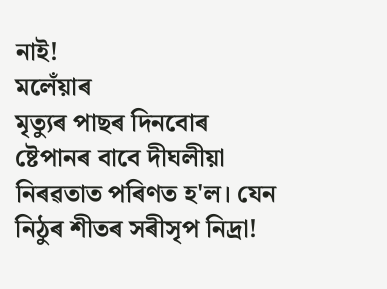নাই!
মলেঁয়াৰ
মৃত্যুৰ পাছৰ দিনবোৰ ষ্টেপানৰ বাবে দীঘলীয়া নিৰৱতাত পৰিণত হ'ল। যেন নিঠুৰ শীতৰ সৰীসৃপ নিদ্ৰা!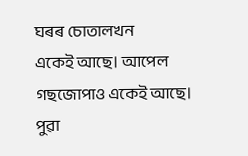ঘৰৰ চোতালখন
একেই আছে। আপেল গছজোপাও একেই আছে। পুৱা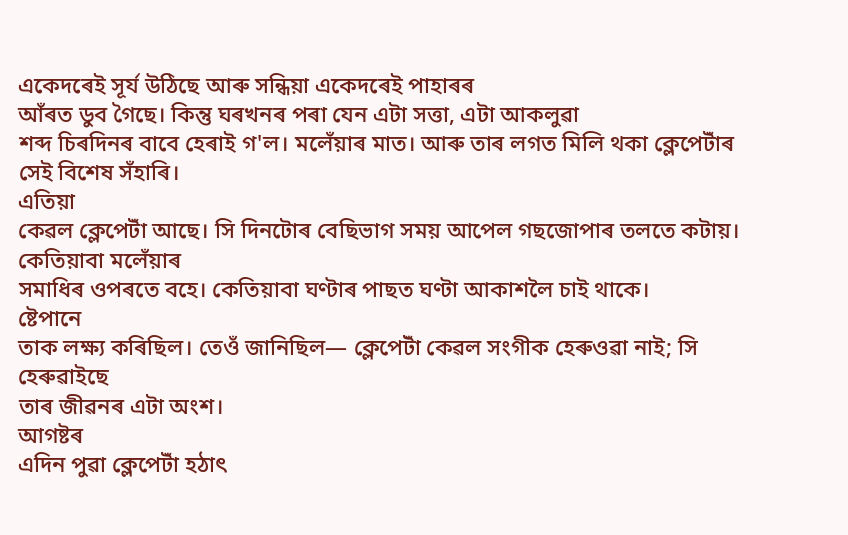একেদৰেই সূৰ্য উঠিছে আৰু সন্ধিয়া একেদৰেই পাহাৰৰ
আঁৰত ডুব গৈছে। কিন্তু ঘৰখনৰ পৰা যেন এটা সত্তা, এটা আকলুৱা
শব্দ চিৰদিনৰ বাবে হেৰাই গ'ল। মলেঁয়াৰ মাত। আৰু তাৰ লগত মিলি থকা ক্লেপেটাঁৰ
সেই বিশেষ সঁহাৰি।
এতিয়া
কেৱল ক্লেপেটাঁ আছে। সি দিনটোৰ বেছিভাগ সময় আপেল গছজোপাৰ তলতে কটায়। কেতিয়াবা মলেঁয়াৰ
সমাধিৰ ওপৰতে বহে। কেতিয়াবা ঘণ্টাৰ পাছত ঘণ্টা আকাশলৈ চাই থাকে।
ষ্টেপানে
তাক লক্ষ্য কৰিছিল। তেওঁ জানিছিল— ক্লেপেটাঁ কেৱল সংগীক হেৰুওৱা নাই; সি হেৰুৱাইছে
তাৰ জীৱনৰ এটা অংশ।
আগষ্টৰ
এদিন পুৱা ক্লেপেটাঁ হঠাৎ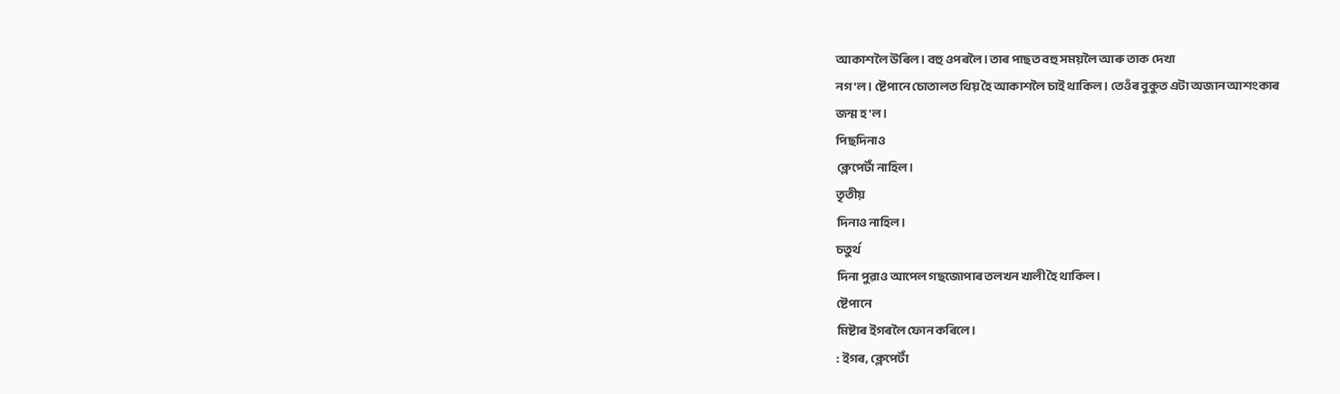আকাশলৈ উৰিল। বহু ওপৰলৈ। তাৰ পাছত বহু সময়লৈ আৰু তাক দেখা
নগ'ল। ষ্টেপানে চোতালত থিয় হৈ আকাশলৈ চাই থাকিল। তেওঁৰ বুকুত এটা অজান আশংকাৰ
জন্ম হ'ল।
পিছদিনাও
ক্লেপেটাঁ নাহিল।
তৃতীয়
দিনাও নাহিল।
চতুৰ্থ
দিনা পুৱাও আপেল গছজোপাৰ তলখন খালী হৈ থাকিল।
ষ্টেপানে
মিষ্টাৰ ইগৰলৈ ফোন কৰিলে।
: ইগৰ, ক্লেপেটাঁ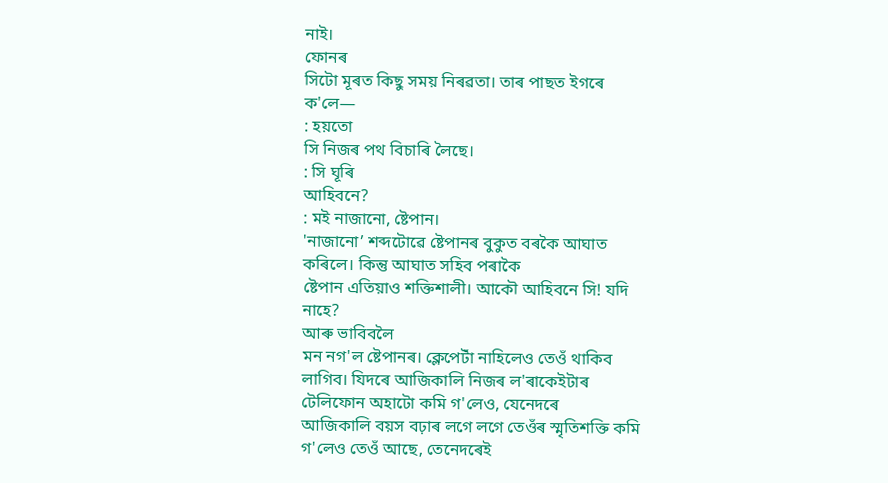নাই।
ফোনৰ
সিটো মূৰত কিছু সময় নিৰৱতা। তাৰ পাছত ইগৰে ক'লে—
: হয়তো
সি নিজৰ পথ বিচাৰি লৈছে।
: সি ঘূৰি
আহিবনে?
: মই নাজানো, ষ্টেপান।
'নাজানো’ শব্দটোৱে ষ্টেপানৰ বুকুত বৰকৈ আঘাত কৰিলে। কিন্তু আঘাত সহিব পৰাকৈ
ষ্টেপান এতিয়াও শক্তিশালী। আকৌ আহিবনে সি! যদি নাহে?
আৰু ভাবিবলৈ
মন নগ'ল ষ্টেপানৰ। ক্লেপেটাঁ নাহিলেও তেওঁ থাকিব লাগিব। যিদৰে আজিকালি নিজৰ ল'ৰাকেইটাৰ টেলিফোন অহাটো কমি গ'লেও, যেনেদৰে
আজিকালি বয়স বঢ়াৰ লগে লগে তেওঁৰ স্মৃতিশক্তি কমি গ'লেও তেওঁ আছে, তেনেদৰেই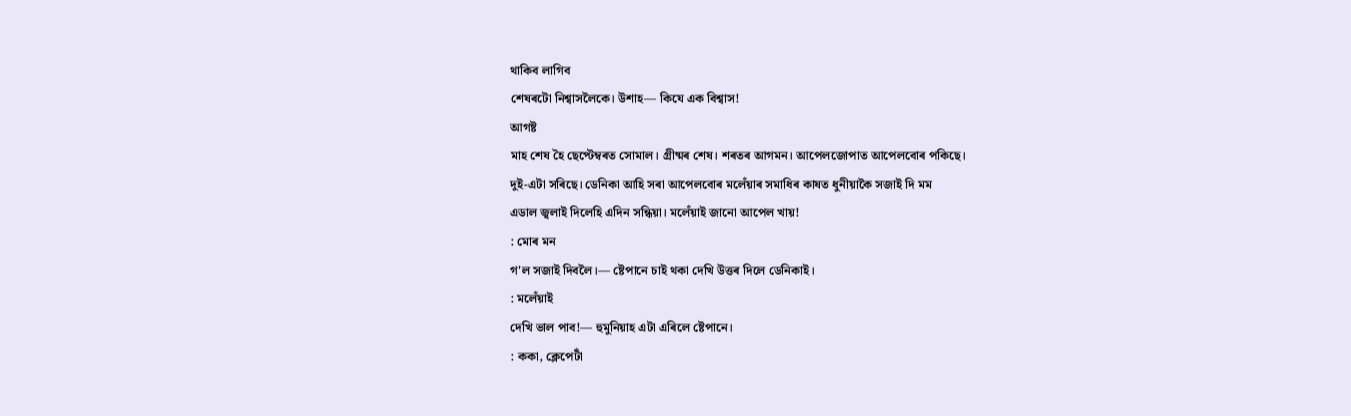থাকিব লাগিব
শেষৰটো নিশ্বাসলৈকে। উশাহ— কিযে এক বিশ্বাস!
আগষ্ট
মাহ শেষ হৈ ছেপ্টেম্বৰত সোমাল। গ্ৰীষ্মৰ শেষ। শৰতৰ আগমন। আপেলজোপাত আপেলবোৰ পকিছে।
দুই-এটা সৰিছে। ডেনিকা আহি সৰা আপেলবোৰ মলেঁয়াৰ সমাধিৰ কাষত ধুনীয়াকৈ সজাই দি মম
এডাল জ্বলাই দিলেহি এদিন সন্ধিয়া। মলেঁয়াই জানো আপেল খায়!
: মোৰ মন
গ'ল সজাই দিবলৈ।— ষ্টেপানে চাই থকা দেখি উত্তৰ দিলে ডেনিকাই।
: মলেঁয়াই
দেখি ভাল পাব!— হুমুনিয়াহ এটা এৰিলে ষ্টেপানে।
: ককা, ক্লেপেটাঁ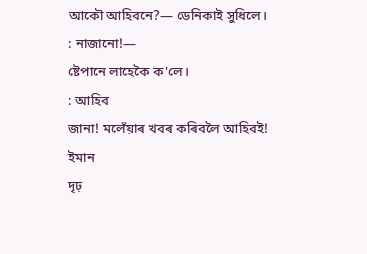আকৌ আহিবনে?— ডেনিকাই সুধিলে।
: নাজানো!—
ষ্টেপানে লাহেকৈ ক'লে।
: আহিব
জানা! মলেঁয়াৰ খবৰ কৰিবলৈ আহিবই!
ইমান
দৃঢ়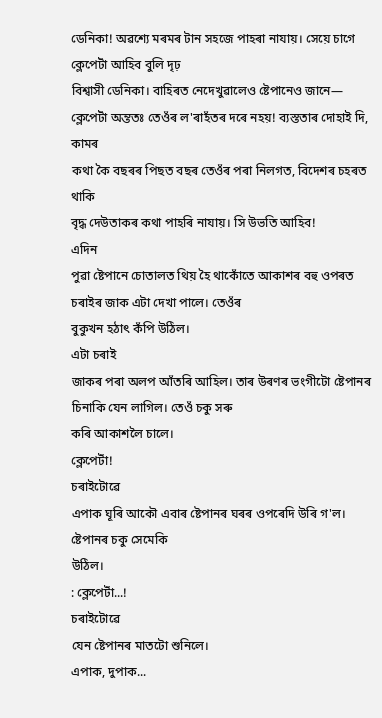ডেনিকা! অৱশ্যে মৰমৰ টান সহজে পাহৰা নাযায়। সেয়ে চাগে ক্লেপেটাঁ আহিব বুলি দৃঢ়
বিশ্বাসী ডেনিকা। বাহিৰত নেদেখুৱালেও ষ্টেপানেও জানে— ক্লেপেটাঁ অন্ততঃ তেওঁৰ ল'ৰাহঁতৰ দৰে নহয়! ব্যস্ততাৰ দোহাই দি, কামৰ
কথা কৈ বছৰৰ পিছত বছৰ তেওঁৰ পৰা নিলগত, বিদেশৰ চহৰত থাকি
বৃদ্ধ দেউতাকৰ কথা পাহৰি নাযায়। সি উভতি আহিব!
এদিন
পুৱা ষ্টেপানে চোতালত থিয় হৈ থাকোঁতে আকাশৰ বহু ওপৰত চৰাইৰ জাক এটা দেখা পালে। তেওঁৰ
বুকুখন হঠাৎ কঁপি উঠিল।
এটা চৰাই
জাকৰ পৰা অলপ আঁতৰি আহিল। তাৰ উৰণৰ ভংগীটো ষ্টেপানৰ চিনাকি যেন লাগিল। তেওঁ চকু সৰু
কৰি আকাশলৈ চালে।
ক্লেপেটাঁ!
চৰাইটোৱে
এপাক ঘূৰি আকৌ এবাৰ ষ্টেপানৰ ঘৰৰ ওপৰেদি উৰি গ'ল। ষ্টেপানৰ চকু সেমেকি
উঠিল।
: ক্লেপেটাঁ...!
চৰাইটোৱে
যেন ষ্টেপানৰ মাতটো শুনিলে।
এপাক, দুপাক...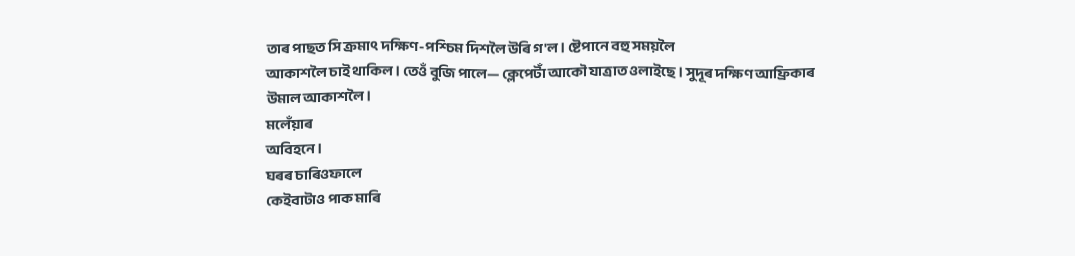তাৰ পাছত সি ক্ৰমাৎ দক্ষিণ-পশ্চিম দিশলৈ উৰি গ'ল। ষ্টেপানে বহু সময়লৈ
আকাশলৈ চাই থাকিল। তেওঁ বুজি পালে— ক্লেপেটাঁ আকৌ যাত্ৰাত ওলাইছে। সুদূৰ দক্ষিণ আফ্ৰিকাৰ
উমাল আকাশলৈ।
মলেঁয়াৰ
অবিহনে।
ঘৰৰ চাৰিওফালে
কেইবাটাও পাক মাৰি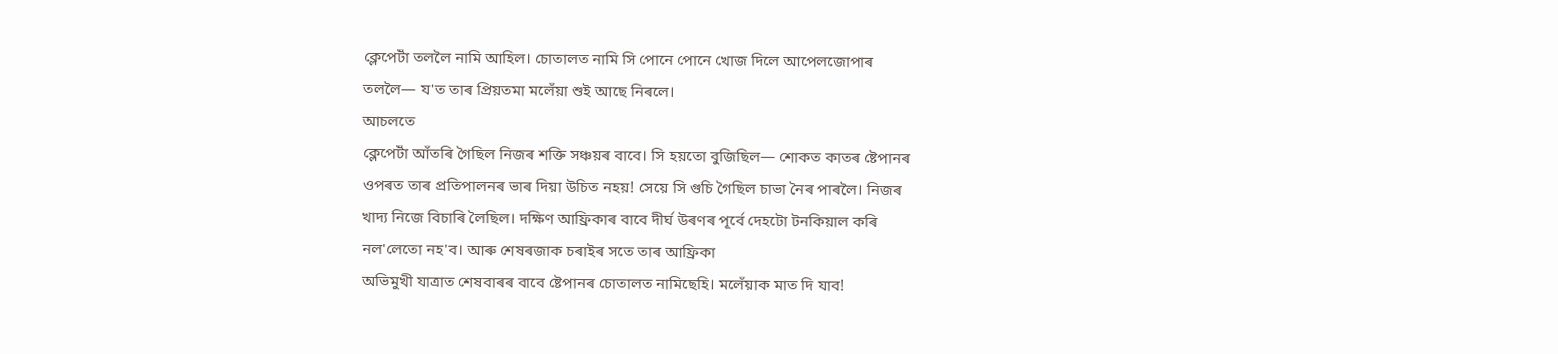ক্লেপেটাঁ তললৈ নামি আহিল। চোতালত নামি সি পোনে পোনে খোজ দিলে আপেলজোপাৰ
তললৈ— য'ত তাৰ প্ৰিয়তমা মলেঁয়া শুই আছে নিৰলে।
আচলতে
ক্লেপেটাঁ আঁতৰি গৈছিল নিজৰ শক্তি সঞ্চয়ৰ বাবে। সি হয়তো বুজিছিল— শোকত কাতৰ ষ্টেপানৰ
ওপৰত তাৰ প্ৰতিপালনৰ ভাৰ দিয়া উচিত নহয়! সেয়ে সি গুচি গৈছিল চাভা নৈৰ পাৰলৈ। নিজৰ
খাদ্য নিজে বিচাৰি লৈছিল। দক্ষিণ আফ্ৰিকাৰ বাবে দীৰ্ঘ উৰণৰ পূৰ্বে দেহটো টনকিয়াল কৰি
নল'লেতো নহ'ব। আৰু শেষৰজাক চৰাইৰ সতে তাৰ আফ্ৰিকা
অভিমুখী যাত্ৰাত শেষবাৰৰ বাবে ষ্টেপানৰ চোতালত নামিছেহি। মলেঁয়াক মাত দি যাব!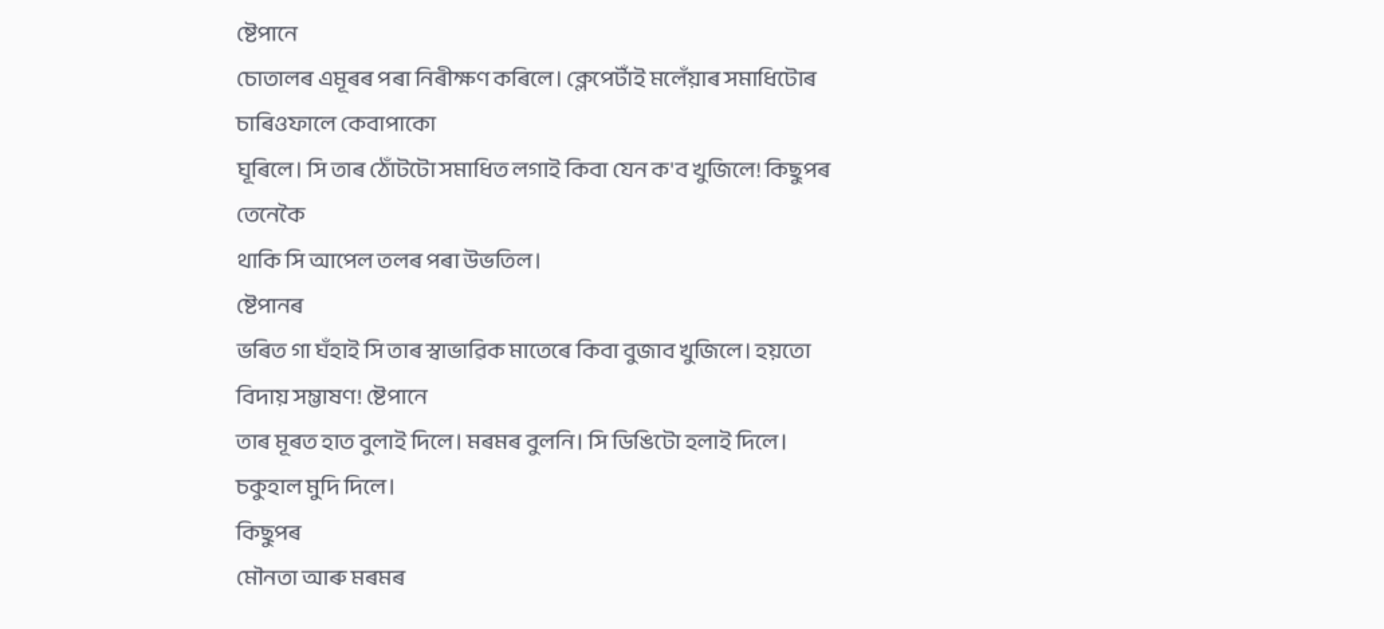ষ্টেপানে
চোতালৰ এমূৰৰ পৰা নিৰীক্ষণ কৰিলে। ক্লেপেটাঁই মলেঁয়াৰ সমাধিটোৰ চাৰিওফালে কেবাপাকো
ঘূৰিলে। সি তাৰ ঠোঁটটো সমাধিত লগাই কিবা যেন ক'ব খুজিলে! কিছুপৰ তেনেকৈ
থাকি সি আপেল তলৰ পৰা উভতিল।
ষ্টেপানৰ
ভৰিত গা ঘঁহাই সি তাৰ স্বাভাৱিক মাতেৰে কিবা বুজাব খুজিলে। হয়তো বিদায় সম্ভাষণ! ষ্টেপানে
তাৰ মূৰত হাত বুলাই দিলে। মৰমৰ বুলনি। সি ডিঙিটো হলাই দিলে। চকুহাল মুদি দিলে।
কিছুপৰ
মৌনতা আৰু মৰমৰ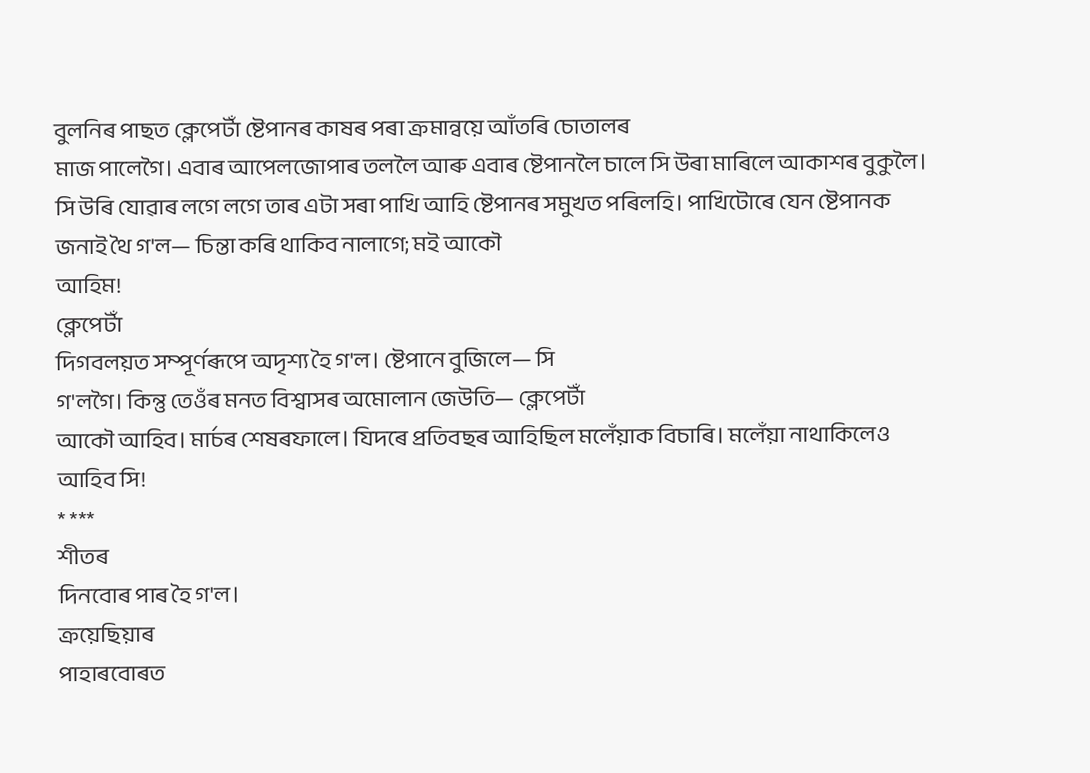বুলনিৰ পাছত ক্লেপেটাঁ ষ্টেপানৰ কাষৰ পৰা ক্ৰমান্বয়ে আঁতৰি চোতালৰ
মাজ পালেগৈ। এবাৰ আপেলজোপাৰ তললৈ আৰু এবাৰ ষ্টেপানলৈ চালে সি উৰা মাৰিলে আকাশৰ বুকুলৈ।
সি উৰি যোৱাৰ লগে লগে তাৰ এটা সৰা পাখি আহি ষ্টেপানৰ সমুখত পৰিলহি। পাখিটোৰে যেন ষ্টেপানক
জনাই থৈ গ'ল— চিন্তা কৰি থাকিব নালাগে; মই আকৌ
আহিম!
ক্লেপেটাঁ
দিগবলয়ত সম্পূৰ্ণৰূপে অদৃশ্য হৈ গ'ল। ষ্টেপানে বুজিলে— সি
গ'লগৈ। কিন্তু তেওঁৰ মনত বিশ্বাসৰ অমোলান জেউতি— ক্লেপেটাঁ
আকৌ আহিব। মাৰ্চৰ শেষৰফালে। যিদৰে প্ৰতিবছৰ আহিছিল মলেঁয়াক বিচাৰি। মলেঁয়া নাথাকিলেও
আহিব সি!
* ***
শীতৰ
দিনবোৰ পাৰ হৈ গ'ল।
ক্ৰয়েছিয়াৰ
পাহাৰবোৰত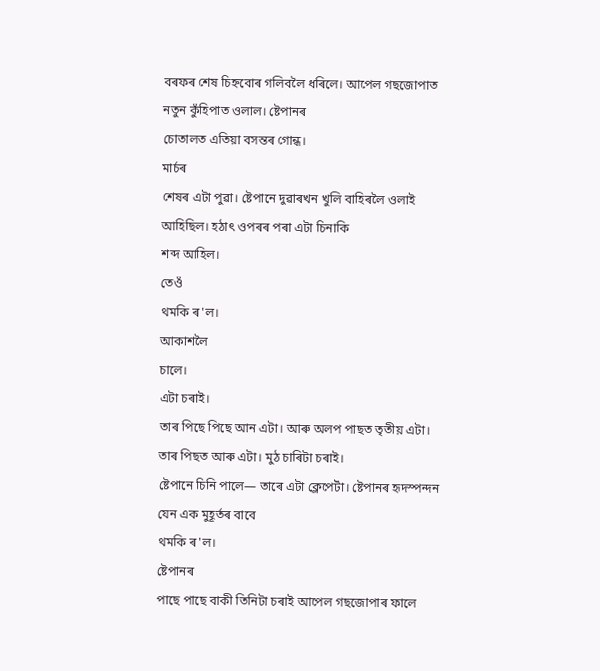বৰফৰ শেষ চিহ্নবোৰ গলিবলৈ ধৰিলে। আপেল গছজোপাত নতুন কুঁহিপাত ওলাল। ষ্টেপানৰ
চোতালত এতিয়া বসন্তৰ গোন্ধ।
মাৰ্চৰ
শেষৰ এটা পুৱা। ষ্টেপানে দুৱাৰখন খুলি বাহিৰলৈ ওলাই আহিছিল। হঠাৎ ওপৰৰ পৰা এটা চিনাকি
শব্দ আহিল।
তেওঁ
থমকি ৰ'ল।
আকাশলৈ
চালে।
এটা চৰাই।
তাৰ পিছে পিছে আন এটা। আৰু অলপ পাছত তৃতীয় এটা। তাৰ পিছত আৰু এটা। মুঠ চাৰিটা চৰাই।
ষ্টেপানে চিনি পালে— তাৰে এটা ক্লেপেটাঁ। ষ্টেপানৰ হৃদস্পন্দন যেন এক মুহূৰ্তৰ বাবে
থমকি ৰ'ল।
ষ্টেপানৰ
পাছে পাছে বাকী তিনিটা চৰাই আপেল গছজোপাৰ ফালে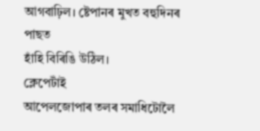আগবাঢ়িল। ষ্টেপানৰ মুখত বহুদিনৰ পাছত
হাঁহি বিৰিঙি উঠিল।
ক্লেপেটাঁই
আপেলজোপাৰ তলৰ সমাধিটোলৈ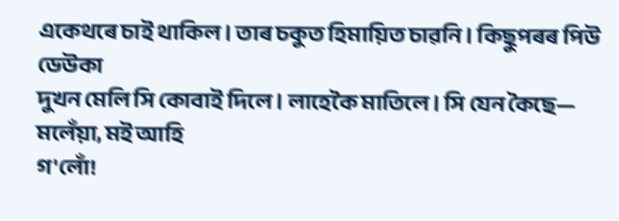একেথৰে চাই থাকিল। তাৰ চকুত হিমায়িত চাৱনি। কিছুপৰৰ পিউ ডেউকা
দুখন মেলি সি কোবাই দিলে। লাহেকৈ মাতিলে। সি যেন কৈছে— মলেঁয়া, মই আহি
গ'লোঁ!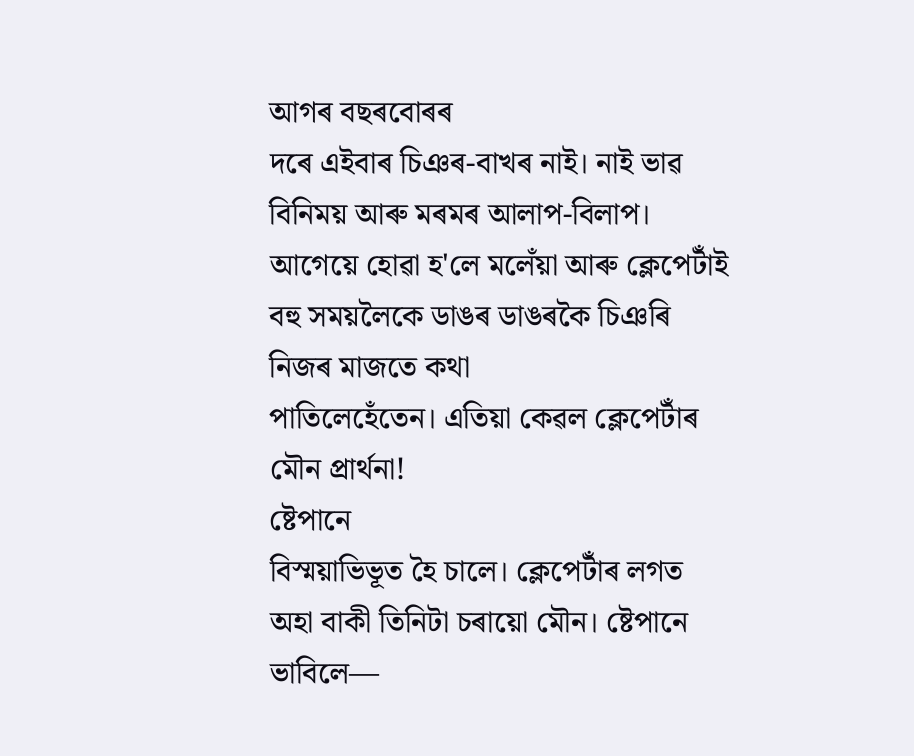আগৰ বছৰবোৰৰ
দৰে এইবাৰ চিঞৰ-বাখৰ নাই। নাই ভাৱ বিনিময় আৰু মৰমৰ আলাপ-বিলাপ। আগেয়ে হোৱা হ'লে মলেঁয়া আৰু ক্লেপেটাঁই বহু সময়লৈকে ডাঙৰ ডাঙৰকৈ চিঞৰি নিজৰ মাজতে কথা
পাতিলেহেঁতেন। এতিয়া কেৱল ক্লেপেটাঁৰ মৌন প্ৰাৰ্থনা!
ষ্টেপানে
বিস্ময়াভিভূত হৈ চালে। ক্লেপেটাঁৰ লগত অহা বাকী তিনিটা চৰায়ো মৌন। ষ্টেপানে ভাবিলে—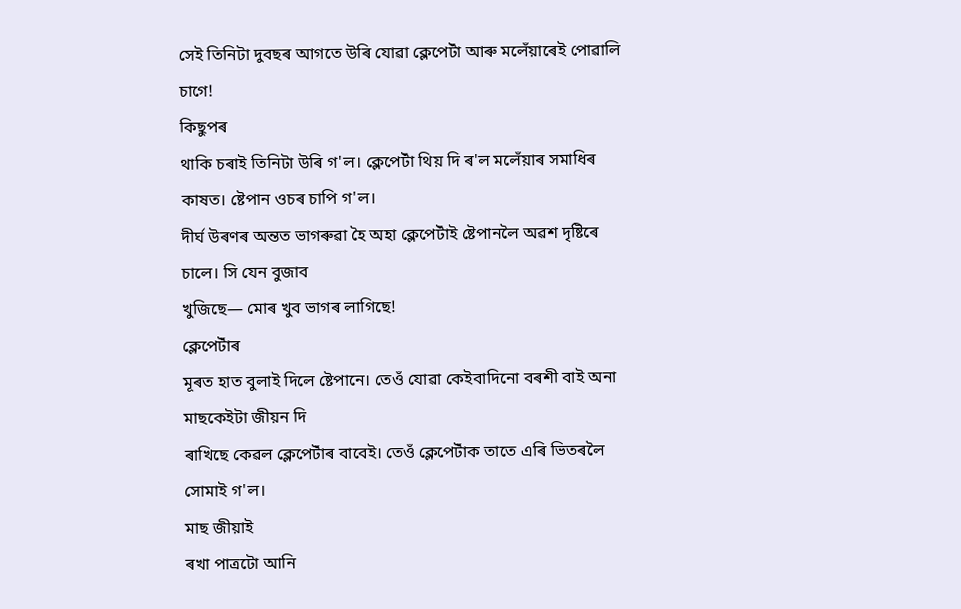সেই তিনিটা দুবছৰ আগতে উৰি যোৱা ক্লেপেটাঁ আৰু মলেঁয়াৰেই পোৱালি চাগে!
কিছুপৰ
থাকি চৰাই তিনিটা উৰি গ'ল। ক্লেপেটাঁ থিয় দি ৰ'ল মলেঁয়াৰ সমাধিৰ কাষত। ষ্টেপান ওচৰ চাপি গ'ল।
দীৰ্ঘ উৰণৰ অন্তত ভাগৰুৱা হৈ অহা ক্লেপেটাঁই ষ্টেপানলৈ অৱশ দৃষ্টিৰে চালে। সি যেন বুজাব
খুজিছে— মোৰ খুব ভাগৰ লাগিছে!
ক্লেপেটাঁৰ
মূৰত হাত বুলাই দিলে ষ্টেপানে। তেওঁ যোৱা কেইবাদিনো বৰশী বাই অনা মাছকেইটা জীয়ন দি
ৰাখিছে কেৱল ক্লেপেটাঁৰ বাবেই। তেওঁ ক্লেপেটাঁক তাতে এৰি ভিতৰলৈ সোমাই গ'ল।
মাছ জীয়াই
ৰখা পাত্ৰটো আনি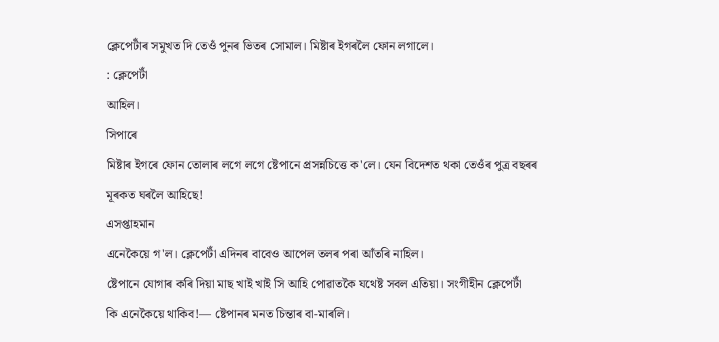ক্লেপেটাঁৰ সমুখত দি তেওঁ পুনৰ ভিতৰ সোমাল। মিষ্টাৰ ইগৰলৈ ফোন লগালে।
: ক্লেপেটাঁ
আহিল।
সিপাৰে
মিষ্টাৰ ইগৰে ফোন তোলাৰ লগে লগে ষ্টেপানে প্ৰসন্নচিত্তে ক'লে। যেন বিদেশত থকা তেওঁৰ পুত্ৰ বছৰৰ মূৰকত ঘৰলৈ আহিছে!
এসপ্তাহমান
এনেকৈয়ে গ'ল। ক্লেপেটাঁ এদিনৰ বাবেও আপেল তলৰ পৰা আঁতৰি নাহিল।
ষ্টেপানে যোগাৰ কৰি দিয়া মাছ খাই খাই সি আহি পোৱাতকৈ যথেষ্ট সবল এতিয়া। সংগীহীন ক্লেপেটাঁ
কি এনেকৈয়ে থাকিব!— ষ্টেপানৰ মনত চিন্তাৰ বা-মাৰলি।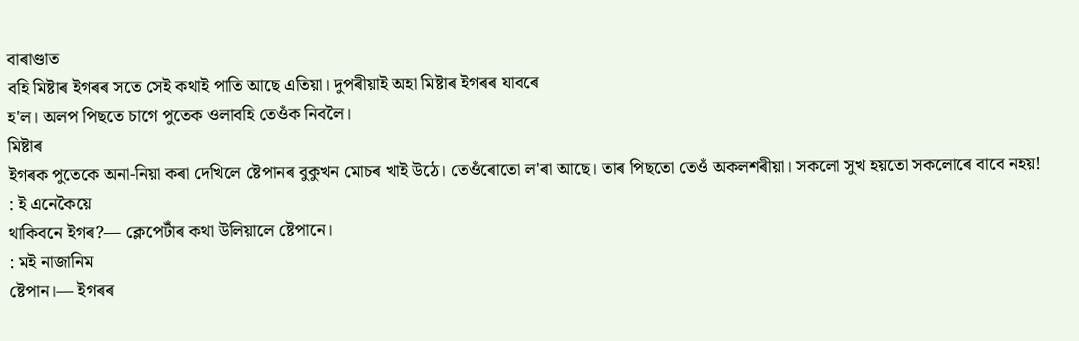বাৰাণ্ডাত
বহি মিষ্টাৰ ইগৰৰ সতে সেই কথাই পাতি আছে এতিয়া। দুপৰীয়াই অহা মিষ্টাৰ ইগৰৰ যাবৰে
হ'ল। অলপ পিছতে চাগে পুতেক ওলাবহি তেওঁক নিবলৈ।
মিষ্টাৰ
ইগৰক পুতেকে অনা-নিয়া কৰা দেখিলে ষ্টেপানৰ বুকুখন মোচৰ খাই উঠে। তেওঁৰোতো ল'ৰা আছে। তাৰ পিছতো তেওঁ অকলশৰীয়া। সকলো সুখ হয়তো সকলোৰে বাবে নহয়!
: ই এনেকৈয়ে
থাকিবনে ইগৰ?— ক্লেপেটাঁৰ কথা উলিয়ালে ষ্টেপানে।
: মই নাজানিম
ষ্টেপান।— ইগৰৰ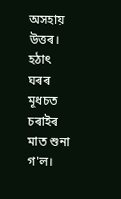অসহায় উত্তৰ।
হঠাৎ
ঘৰৰ মূধচত চৰাইৰ মাত শুনা গ'ল।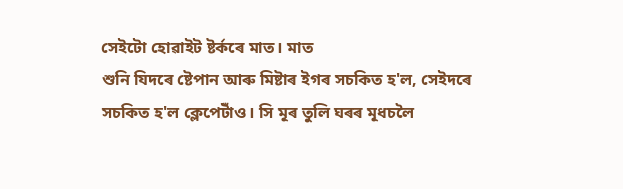সেইটো হোৱাইট ষ্টৰ্কৰে মাত। মাত
শুনি যিদৰে ষ্টেপান আৰু মিষ্টাৰ ইগৰ সচকিত হ'ল, সেইদৰে
সচকিত হ'ল ক্লেপেটাঁও। সি মূৰ তুলি ঘৰৰ মূধচলৈ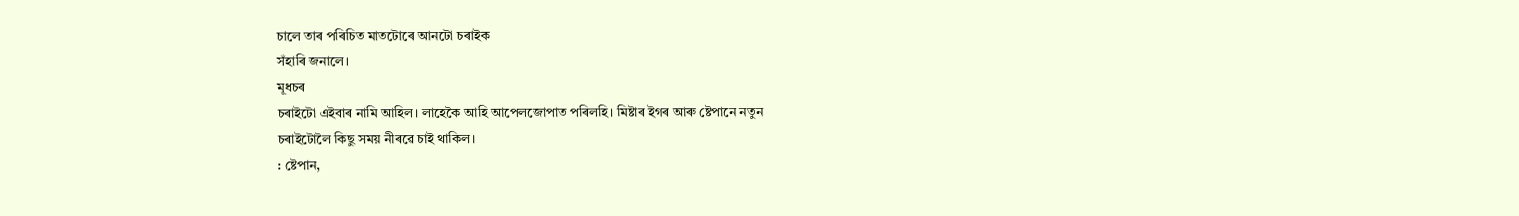চালে তাৰ পৰিচিত মাতটোৰে আনটো চৰাইক
সঁহাৰি জনালে।
মূধচৰ
চৰাইটো এইবাৰ নামি আহিল। লাহেকৈ আহি আপেলজোপাত পৰিলহি। মিষ্টাৰ ইগৰ আৰু ষ্টেপানে নতুন
চৰাইটোলৈ কিছু সময় নীৰৱে চাই থাকিল।
: ষ্টেপান,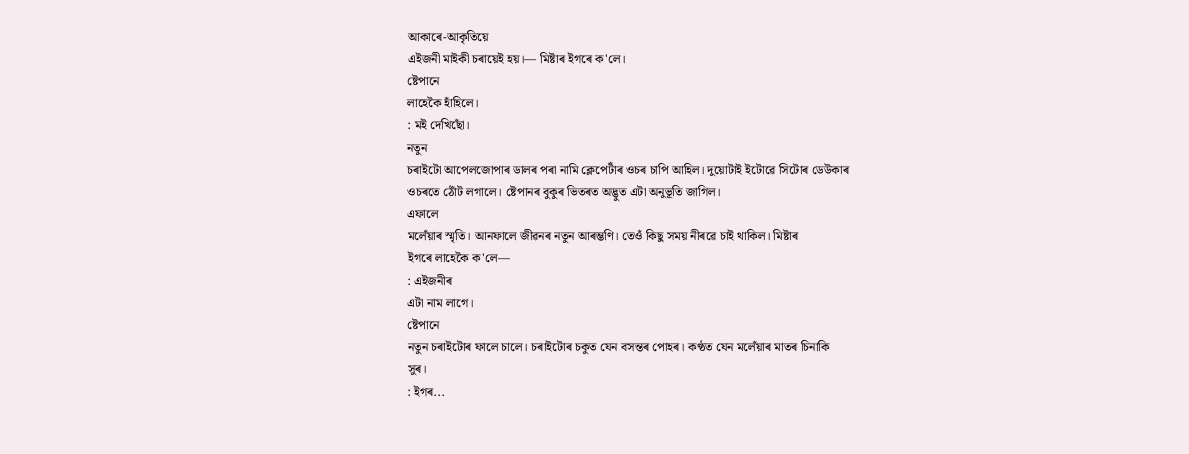আকাৰে-আকৃতিয়ে
এইজনী মাইকী চৰায়েই হয়।— মিষ্টাৰ ইগৰে ক'লে।
ষ্টেপানে
লাহেকৈ হাঁহিলে।
: মই দেখিছোঁ।
নতুন
চৰাইটো আপেলজোপাৰ ডালৰ পৰা নামি ক্লেপেটাঁৰ ওচৰ চাপি আহিল। দুয়োটাই ইটোৱে সিটোৰ ডেউকাৰ
ওচৰতে ঠোঁট লগালে। ষ্টেপানৰ বুকুৰ ভিতৰত অদ্ভুত এটা অনুভূতি জাগিল।
এফালে
মলেঁয়াৰ স্মৃতি। আনফালে জীৱনৰ নতুন আৰম্ভণি। তেওঁ কিছু সময় নীৰৱে চাই থাকিল। মিষ্টাৰ
ইগৰে লাহেকৈ ক'লে—
: এইজনীৰ
এটা নাম লাগে।
ষ্টেপানে
নতুন চৰাইটোৰ ফালে চালে। চৰাইটোৰ চকুত যেন বসন্তৰ পোহৰ। কণ্ঠত যেন মলেঁয়াৰ মাতৰ চিনাকি
সুৰ।
: ইগৰ...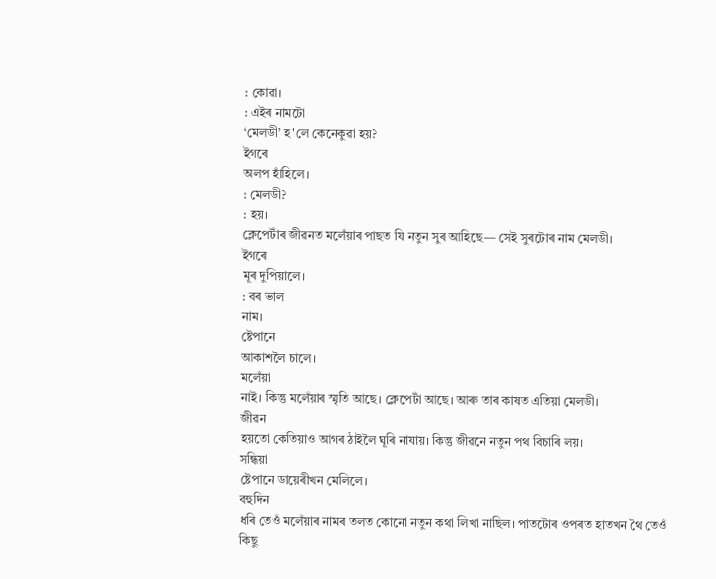: কোৱা।
: এইৰ নামটো
‘মেলডী’ হ'লে কেনেকুৱা হয়?
ইগৰে
অলপ হাঁহিলে।
: মেলডী?
: হয়।
ক্লেপেটাঁৰ জীৱনত মলেঁয়াৰ পাছত যি নতুন সুৰ আহিছে— সেই সুৰটোৰ নাম মেলডী।
ইগৰে
মূৰ দুপিয়ালে।
: বৰ ভাল
নাম।
ষ্টেপানে
আকাশলৈ চালে।
মলেঁয়া
নাই। কিন্তু মলেঁয়াৰ স্মৃতি আছে। ক্লেপেটাঁ আছে। আৰু তাৰ কাষত এতিয়া মেলডী।
জীৱন
হয়তো কেতিয়াও আগৰ ঠাইলৈ ঘূৰি নাযায়। কিন্তু জীৱনে নতুন পথ বিচাৰি লয়।
সন্ধিয়া
ষ্টেপানে ডায়েৰীখন মেলিলে।
বহুদিন
ধৰি তেওঁ মলেঁয়াৰ নামৰ তলত কোনো নতুন কথা লিখা নাছিল। পাতটোৰ ওপৰত হাতখন থৈ তেওঁ কিছু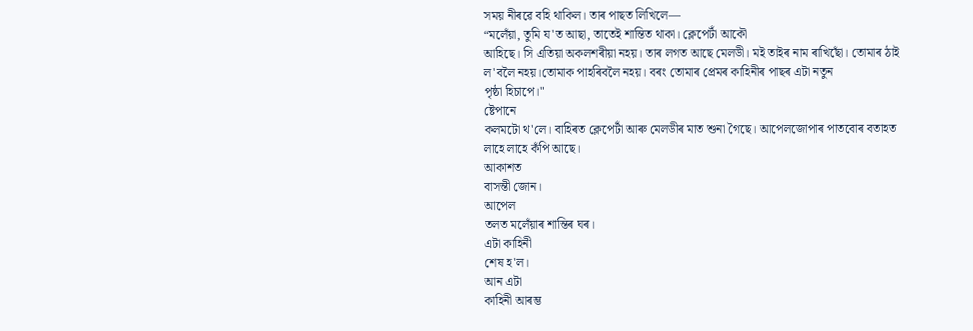সময় নীৰৱে বহি থাকিল। তাৰ পাছত লিখিলে—
“মলেঁয়া, তুমি য'ত আছা, তাতেই শান্তিত থাকা। ক্লেপেটাঁ আকৌ
আহিছে। সি এতিয়া অকলশৰীয়া নহয়। তাৰ লগত আছে মেলডী। মই তাইৰ নাম ৰাখিছোঁ। তোমাৰ ঠাই
ল'বলৈ নহয়।তোমাক পাহৰিবলৈ নহয়। বৰং তোমাৰ প্ৰেমৰ কাহিনীৰ পাছৰ এটা নতুন
পৃষ্ঠা হিচাপে।"
ষ্টেপানে
কলমটো থ'লে। বাহিৰত ক্লেপেটাঁ আৰু মেলডীৰ মাত শুনা গৈছে। আপেলজোপাৰ পাতবোৰ বতাহত
লাহে লাহে কঁপি আছে।
আকাশত
বাসন্তী জোন।
আপেল
তলত মলেঁয়াৰ শান্তিৰ ঘৰ।
এটা কাহিনী
শেষ হ'ল।
আন এটা
কাহিনী আৰম্ভ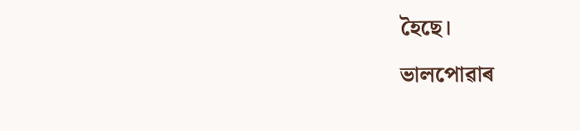হৈছে।
ভালপোৱাৰ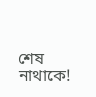শেষ নাথাকে!